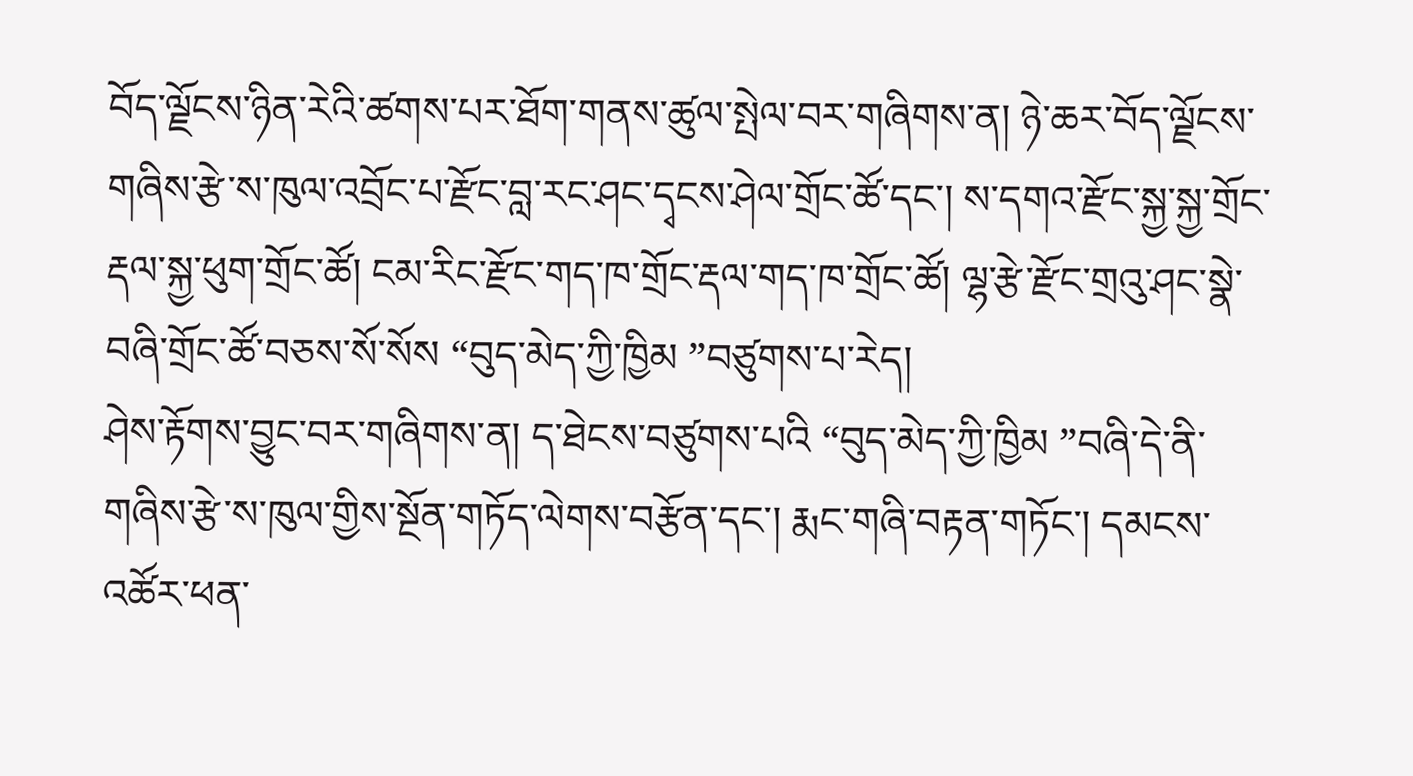བོད་ལྗོངས་ཉིན་རེའི་ཚགས་པར་ཐོག་གནས་ཚུལ་སྤེལ་བར་གཞིགས་ན། ཉེ་ཆར་བོད་ལྗོངས་གཞིས་རྩེ་ས་ཁུལ་འབྲོང་པ་རྫོང་བླ་རང་ཤང་དྭངས་ཤེལ་གྲོང་ཚོ་དང་། ས་དགའ་རྫོང་སྐྱ་སྐྱ་གྲོང་རྡལ་སྐྱ་ཕུག་གྲོང་ཚོ། ངམ་རིང་རྫོང་གད་ཁ་གྲོང་རྡལ་གད་ཁ་གྲོང་ཚོ། ལྷ་རྩེ་རྫོང་གྲའུ་ཤང་སྣེ་བཞི་གྲོང་ཚོ་བཅས་སོ་སོས “བུད་མེད་ཀྱི་ཁྱིམ ”བཙུགས་པ་རེད།
ཤེས་རྟོགས་བྱུང་བར་གཞིགས་ན། ད་ཐེངས་བཙུགས་པའི “བུད་མེད་ཀྱི་ཁྱིམ ”བཞི་དེ་ནི་གཞིས་རྩེ་ས་ཁུལ་གྱིས་སྔོན་གཏོད་ལེགས་བརྩོན་དང་། རྨང་གཞི་བརྟན་གཏོང་། དམངས་འཚོར་ཕན་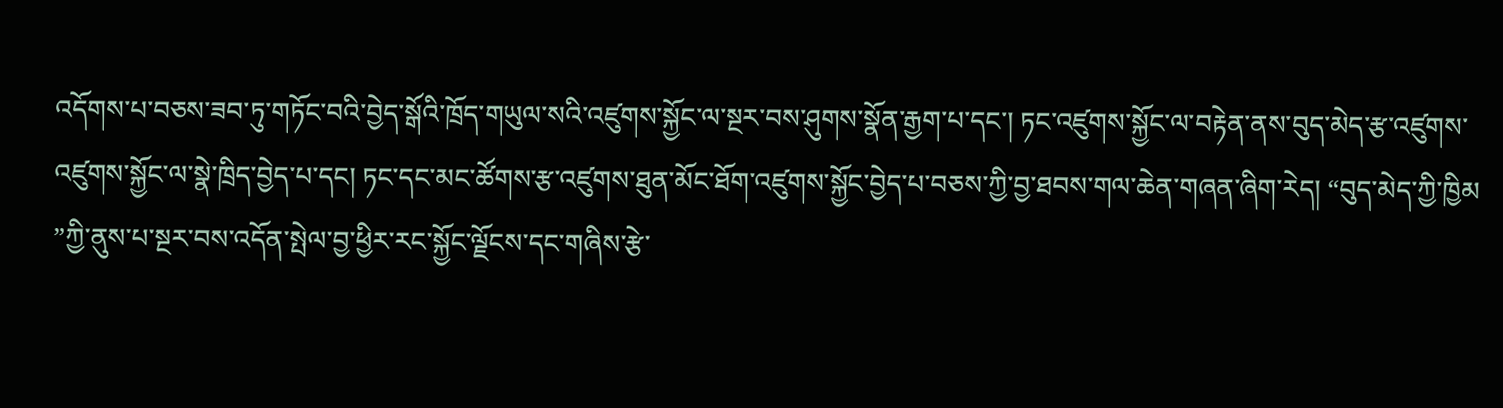འདོགས་པ་བཅས་ཟབ་ཏུ་གཏོང་བའི་བྱེད་སྒོའི་ཁྲོད་གཡུལ་སའི་འཛུགས་སྐྱོང་ལ་སྔར་བས་ཤུགས་སྣོན་རྒྱག་པ་དང་། ཏང་འཛུགས་སྐྱོང་ལ་བརྟེན་ནས་བུད་མེད་རྩ་འཛུགས་འཛུགས་སྐྱོང་ལ་སྣེ་ཁྲིད་བྱེད་པ་དང། ཏང་དང་མང་ཚོགས་རྩ་འཛུགས་ཐུན་མོང་ཐོག་འཛུགས་སྐྱོང་བྱེད་པ་བཅས་ཀྱི་བྱ་ཐབས་གལ་ཆེན་གཞན་ཞིག་རེད། “བུད་མེད་ཀྱི་ཁྱིམ ”ཀྱི་ནུས་པ་སྔར་བས་འདོན་སྤེལ་བྱ་ཕྱིར་རང་སྐྱོང་ལྗོངས་དང་གཞིས་རྩེ་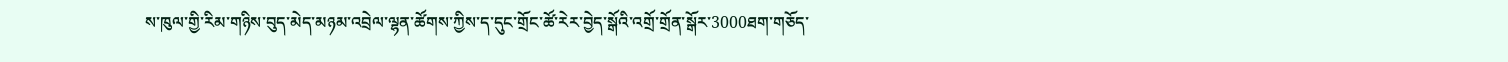ས་ཁུལ་གྱི་རིམ་གཉིས་བུད་མེད་མཉམ་འབྲེལ་ལྷན་ཚོགས་ཀྱིས་ད་དུང་གྲོང་ཚོ་རེར་བྱེད་སྒོའི་འགྲོ་གྲོན་སྒོར་3000ཐག་གཅོད་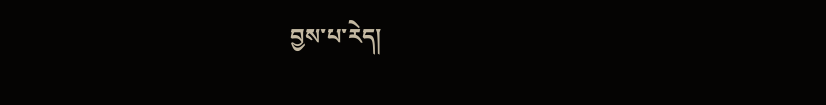བྱས་པ་རེད།